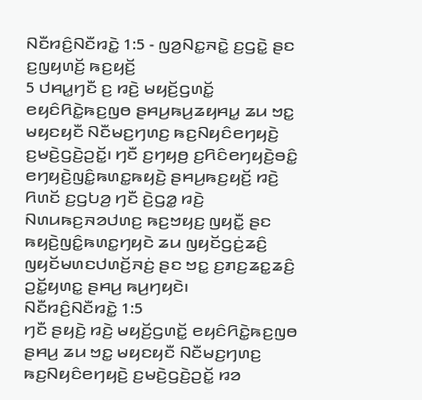ꤡꤢꤪꤙꤢꤨ꤬ꤡꤢꤪꤙꤢꤧ꤭ 1:5 - ꤜꤤ꤬ꤡꤢ꤭ꤏꤢꤧ꤭ ꤢ꤬ꤞꤢꤧ꤭ ꤔꤢ ꤢ꤬ꤜꤟꤛꤢꤩ꤬ ꤒꤢ꤬ꤟꤢꤩ꤬
5 ꤓꤌꤣ꤭ꤚꤢꤪ ꤢ꤬ ꤙꤢꤧ꤬ ꤗꤟꤢꤩ꤬ꤞꤛꤢꤩ꤭ ꤕꤟꤢꤨꤖꤢꤧ꤭ꤒꤢ꤬ꤜꤥ ꤔꤌꤣ꤬ꤒꤣ꤬ꤘꤟꤌꤣ꤭ ꤘꤣ ꤠꤢ꤭ ꤗꤟꤢꤟꤢꤪ ꤡꤢꤪꤗꤢ꤬ꤚꤛꤢ꤬ ꤒꤢ꤬ꤡꤟꤢꤨꤕꤚꤟꤢꤧ꤬ ꤢ꤬ꤗꤢꤧ꤬ꤞꤢꤧ꤬ꤑꤢꤩ꤭꤯ ꤚꤢꤪ ꤢ꤬ꤚꤟꤥ꤬ ꤢ꤬ꤖꤢꤨꤕꤚꤟꤢꤧ꤬ꤋꤢꤨ꤭ ꤕꤚꤟꤢꤧ꤬ꤜꤢꤨ꤭ꤒꤛꤢ꤭ꤒꤟꤢꤧ꤬ ꤔꤌꤣ꤬ꤒꤢ꤬ꤟꤢꤩ꤬ ꤙꤢꤧ꤬ ꤖꤛꤢꤩ ꤢ꤬ꤞꤝꤤ꤬ ꤚꤢꤪ ꤢꤧ꤬ꤞꤤ꤭ ꤙꤢꤧ꤬ ꤡꤛꤣꤒꤢ꤬ꤏꤤꤓꤛꤢ꤬ ꤒꤢ꤬ꤠꤟꤢ꤬ ꤜꤟꤢꤪ꤭ ꤔꤢ ꤒꤟꤢꤧ꤬ꤜꤢꤨ꤭ꤒꤛꤢ꤭ꤚꤟꤢꤧ ꤘꤣ ꤜꤟꤢꤩꤞꤢꤦ꤬ꤘꤢꤨ꤬ ꤜꤟꤢꤩꤗꤛꤢꤓꤛꤢꤩ꤬ꤏꤢꤦ꤬ ꤔꤢ ꤠꤢ꤭ ꤢ꤬ꤊꤢ꤬ꤘꤢ꤭ꤘꤢꤨ꤬ ꤑꤢꤩ꤭ꤟꤛꤢ꤭ ꤔꤌꤣ꤬ ꤒꤣ꤬ꤚꤟꤢꤧ꤯
ꤡꤢꤪꤙꤢꤨ꤬ꤡꤢꤪꤙꤢꤧ꤭ 1:5
ꤚꤢꤪ ꤔꤟꤢꤧ꤬ ꤙꤢꤧ꤬ ꤗꤟꤢꤩ꤬ꤞꤛꤢꤩ꤭ ꤕꤟꤢꤨꤖꤢꤧ꤭ꤒꤢ꤬ꤜꤥ ꤔꤌꤣ꤬ ꤘꤣ ꤠꤢ꤭ ꤗꤟꤢꤟꤢꤪ ꤡꤢꤪꤗꤢ꤬ꤚꤛꤢ꤬ ꤒꤢ꤬ꤡꤟꤢꤨꤕꤚꤟꤢꤧ꤬ ꤢ꤬ꤗꤢꤧ꤬ꤞꤢꤧ꤬ꤑꤢꤩ꤭ ꤙꤤ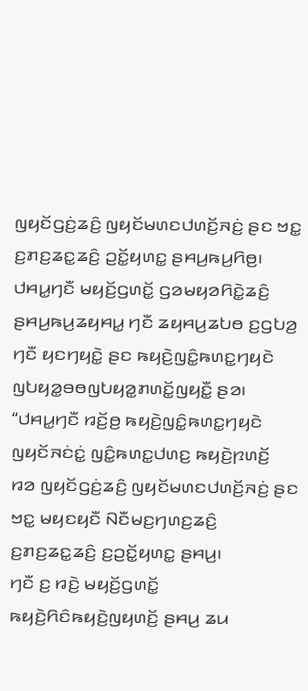ꤜꤟꤢꤩꤞꤢꤦ꤬ꤘꤢꤨ꤬ ꤜꤟꤢꤩꤗꤛꤢꤓꤛꤢꤩ꤬ꤏꤢꤦ꤬ ꤔꤢ ꤠꤢ꤭ ꤢ꤬ꤊꤢ꤬ꤘꤢ꤭ꤘꤢꤨ꤬ ꤑꤢꤩ꤭ꤟꤛꤢ꤭ ꤔꤌꤣ꤬ꤒꤣ꤬ꤖꤥ꤬꤯
ꤓꤌꤣ꤭ꤚꤢꤪ ꤗꤟꤢꤩ꤬ꤞꤛꤢꤩ꤭ ꤞꤤꤗꤟꤤꤖꤢꤧ꤭ꤘꤢꤨ꤬ ꤔꤌꤣ꤬ꤒꤣ꤬ꤘꤟꤌꤣ꤭ ꤚꤢꤪ ꤘꤟꤌꤣ꤬ꤘꤝꤥ ꤢ꤬ꤞꤝꤤ꤬ ꤚꤢꤪ ꤟꤢꤚꤟꤢꤧ꤭ ꤔꤢ ꤒꤟꤢꤧ꤬ꤜꤢꤨ꤭ꤒꤛꤢ꤭ꤚꤟꤢꤧ ꤜꤝꤟꤤ꤭ꤋꤥꤜꤝꤟꤤ꤭ꤊꤛꤢꤩ꤭ꤜꤟꤢꤪ꤭ ꤔꤤ꤯
“ꤓꤌꤣ꤭ꤚꤢꤪ ꤙꤢꤩ꤬ꤥ꤬ ꤒꤟꤢꤧ꤬ꤜꤢꤨ꤭ꤒꤛꤢ꤭ꤚꤟꤢꤧ ꤜꤟꤢꤩꤏꤢꤦꤢꤦ꤭ ꤜꤢꤨ꤭ꤒꤛꤢ꤭ꤓꤛꤢ꤬ ꤒꤟꤢꤧ꤬ꤐꤛꤢꤩ꤬ ꤙꤤ ꤜꤟꤢꤩꤞꤢꤦ꤬ꤘꤢꤨ꤬ ꤜꤟꤢꤩꤗꤛꤢꤓꤛꤢꤩ꤬ꤏꤢꤦ꤬ ꤔꤢ ꤠꤢ꤭ ꤗꤟꤢꤟꤢꤪ ꤡꤢꤪꤗꤢ꤬ꤚꤛꤢ꤬ꤘꤢꤨ꤬ ꤢ꤬ꤊꤢ꤬ꤘꤢ꤭ꤘꤢꤨ꤬ ꤢ꤬ꤑꤢꤩ꤭ꤟꤛꤢ꤭ ꤔꤌꤣ꤬꤯
ꤚꤢꤪ ꤢ꤬ ꤙꤢꤧ꤬ ꤗꤟꤢꤩ꤬ꤞꤛꤢꤩ꤭ ꤒꤟꤢꤧ꤬ꤖꤢꤨꤒꤟꤢꤧ꤬ꤜꤟꤛꤢꤩ꤬ ꤔꤌꤣ꤬ ꤘꤣ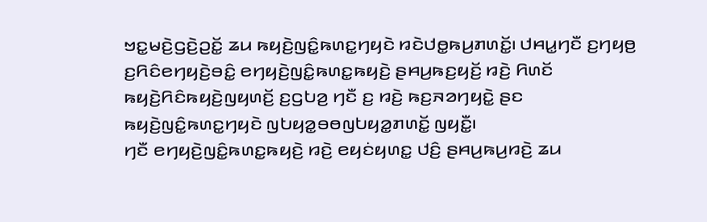ꤠꤢ꤭ꤗꤢꤧ꤬ꤞꤢꤧ꤬ꤑꤢꤩ꤭ ꤘꤣ ꤒꤟꤢꤧ꤬ꤜꤢꤨ꤭ꤒꤛꤢ꤭ꤚꤟꤢꤧ ꤙꤢꤧꤓꤥ꤭ꤒꤣ꤬ꤊꤛꤢꤩ꤭꤯ ꤓꤌꤣ꤭ꤚꤢꤪ ꤢ꤬ꤚꤟꤥ꤬ ꤢ꤬ꤖꤢꤨꤕꤚꤟꤢꤧ꤬ꤋꤢꤨ꤭ ꤕꤚꤟꤢꤧ꤬ꤜꤢꤨ꤭ꤒꤛꤢ꤭ꤒꤟꤢꤧ꤬ ꤔꤌꤣ꤬ꤒꤢ꤬ꤟꤢꤩ꤬ ꤙꤢꤧ꤬ ꤖꤛꤢꤩ ꤒꤟꤢꤧ꤬ꤖꤢꤨꤒꤟꤢꤧ꤬ꤜꤟꤛꤢꤩ꤬ ꤢ꤬ꤞꤝꤤ꤬ ꤚꤢꤪ ꤢ꤬ ꤙꤢꤧ꤬ ꤒꤢ꤬ꤏꤤꤚꤟꤢꤧ꤭ ꤔꤢ ꤒꤟꤢꤧ꤬ꤜꤢꤨ꤭ꤒꤛꤢ꤭ꤚꤟꤢꤧ ꤜꤝꤟꤤ꤭ꤋꤥꤜꤝꤟꤤ꤭ꤊꤛꤢꤩ꤭ ꤜꤟꤢꤪ꤭꤯
ꤚꤢꤪ ꤕꤚꤟꤢꤧ꤬ꤜꤢꤨ꤭ꤒꤛꤢ꤭ꤒꤟꤢꤧ꤬ ꤙꤢꤧ꤬ ꤕꤟꤢꤦꤟꤛꤢ꤭ ꤓꤢꤨ꤬ ꤔꤌꤣ꤬ꤒꤣ꤬ꤙꤢꤧ꤬ ꤘꤣ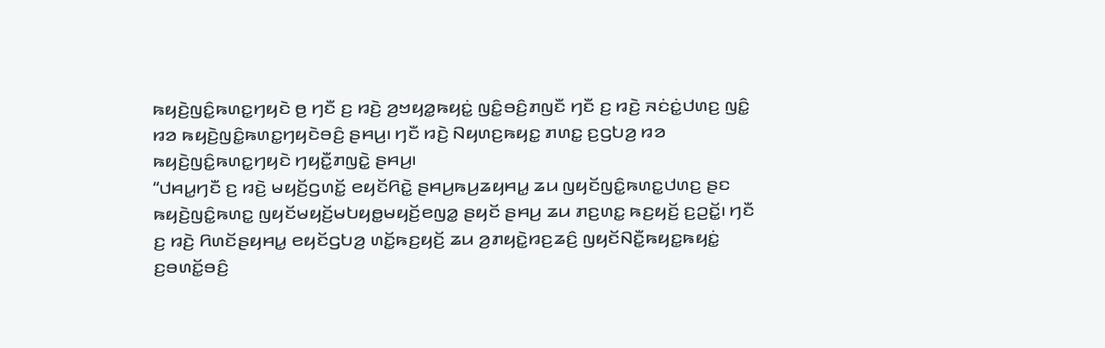ꤒꤟꤢꤧ꤬ꤜꤢꤨ꤭ꤒꤛꤢ꤭ꤚꤟꤢꤧ ꤥ꤬ ꤚꤢꤪ ꤢ꤬ ꤙꤢꤧ꤬ ꤤ꤬ꤠꤟꤤ꤭ꤒꤟꤢꤦ꤭ ꤜꤢꤨ꤭ꤋꤢꤨ꤬ꤊꤜꤢꤪ ꤚꤢꤪ ꤢ꤬ ꤙꤢꤧ꤬ ꤏꤢꤦꤢꤦ꤭ꤓꤛꤢ꤬ ꤜꤢꤨ꤭ ꤙꤤ ꤒꤟꤢꤧ꤬ꤜꤢꤨ꤭ꤒꤛꤢ꤭ꤚꤟꤢꤧꤋꤢꤨ꤬ ꤔꤌꤣ꤬꤯ ꤚꤢꤪ ꤙꤢꤧ꤬ ꤡꤟꤛꤢ꤬ꤒꤟꤢ꤭ ꤊꤛꤢ꤭ ꤢ꤬ꤞꤝꤤ꤬ ꤙꤤ ꤒꤟꤢꤧ꤬ꤜꤢꤨ꤭ꤒꤛꤢ꤭ꤚꤟꤢꤧ ꤚꤟꤢꤪ꤭ꤊꤜꤢꤧ꤭ ꤔꤌꤣ꤬꤯
“ꤓꤌꤣ꤭ꤚꤢꤪ ꤢ꤬ ꤙꤢꤧ꤬ ꤗꤟꤢꤩ꤬ꤞꤛꤢꤩ꤭ ꤕꤟꤢꤩꤖꤢꤧ꤭ ꤔꤌꤣ꤬ꤒꤣ꤬ꤘꤟꤌꤣ꤭ ꤘꤣ ꤜꤟꤢꤩꤜꤢꤨ꤭ꤒꤛꤢ꤭ꤓꤛꤢ꤬ ꤔꤢ ꤒꤟꤢꤧ꤬ꤜꤢꤨ꤭ꤒꤛꤢ꤭ ꤜꤟꤢꤩꤗꤟꤢꤩ꤬ꤗꤝꤟꤥ꤭ꤗꤟꤢꤩ꤬ꤕꤜꤤ꤭ ꤔꤟꤢꤩ ꤔꤌꤣ꤬ ꤘꤣ ꤊꤢ꤬ꤛꤢ꤭ ꤒꤢ꤬ꤟꤢꤩ꤬ ꤢ꤬ꤑꤢꤩ꤭꤯ ꤚꤢꤪ ꤢ꤬ ꤙꤢꤧ꤬ ꤖꤛꤢꤩꤔꤟꤌꤣ꤭ ꤕꤟꤢꤩꤞꤝꤤ꤬ ꤛꤢꤩ꤭ꤒꤢ꤬ꤟꤢꤩ꤬ ꤘꤣ ꤤ꤬ꤊꤟꤢꤧ꤭ꤙꤢ꤬ꤘꤢꤨ꤬ ꤜꤟꤢꤩꤡꤢꤪ꤭ꤒꤟꤢ꤭ꤒꤟꤢꤦ꤭ ꤢ꤬ꤋꤛꤢꤩ꤭ꤋꤢꤨ꤬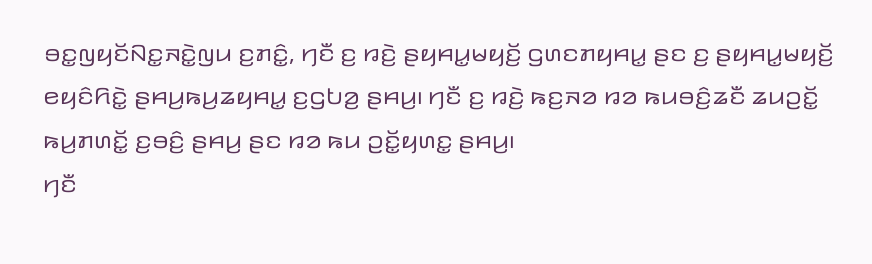ꤋꤢ꤭ꤜꤟꤢꤩꤡꤢ꤭ꤏꤢꤧ꤭ꤜꤣ ꤢ꤬ꤊꤢꤨ꤭, ꤚꤢꤪ ꤢ꤬ ꤙꤢꤧ꤬ ꤔꤟꤌꤣ꤭ꤗꤟꤢꤩ꤬ ꤞꤛꤢꤊꤟꤌꤣ꤭ ꤔꤢ ꤢ꤬ ꤔꤟꤌꤣ꤭ꤗꤟꤢꤩ꤬ ꤕꤟꤢꤨꤖꤢꤧ꤭ ꤔꤌꤣ꤬ꤒꤣ꤬ꤘꤟꤌꤣ꤭ ꤢ꤬ꤞꤝꤤ꤬ ꤔꤌꤣ꤬꤯ ꤚꤢꤪ ꤢ꤬ ꤙꤢꤧ꤬ ꤒꤢ꤬ꤏꤤ ꤙꤤ ꤒꤣꤋꤢꤨ꤬ꤘꤢꤪ ꤘꤣꤑꤢꤩ꤭ ꤒꤣ꤬ꤊꤛꤢꤩ꤭ ꤢ꤬ꤋꤢꤨ꤬ ꤔꤌꤣ꤬ ꤔꤢ ꤙꤤ ꤒꤣ ꤑꤢꤩ꤭ꤟꤛꤢ꤭ ꤔꤌꤣ꤬꤯
ꤚꤢꤪ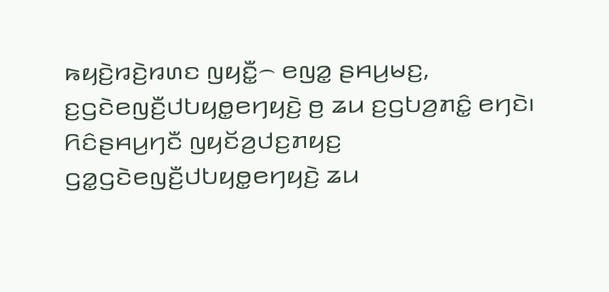ꤒꤟꤢꤧ꤬ꤙꤢꤧ꤬ꤙꤛꤢ ꤜꤟꤢꤪ꤭꤮ ꤕꤜꤤ꤭ ꤔꤌꤣ꤬ꤗꤢ꤬, ꤢ꤬ꤞꤢꤧꤕꤜꤢꤪ꤬ꤓꤝꤟꤥ꤭ꤕꤚꤟꤢꤧ꤬ ꤥ꤬ ꤘꤣ ꤢ꤬ꤞꤝꤤ꤬ꤊꤢꤨ꤭ ꤕꤚꤢꤧ꤯ ꤖꤢꤨꤔꤌꤣ꤬ꤚꤢꤪ ꤜꤟꤢꤩꤤ꤬ꤓꤢ꤬ꤊꤟꤢ꤬ ꤞꤤ꤭ꤞꤢꤧꤕꤜꤢꤪ꤬ꤓꤝꤟꤥ꤭ꤕꤚꤟꤢꤧ꤬ ꤘꤣ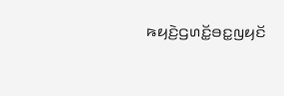ꤒꤟꤢꤧ꤬ꤞꤛꤢꤩ꤭ꤋꤢ꤭ꤜꤟꤢꤩ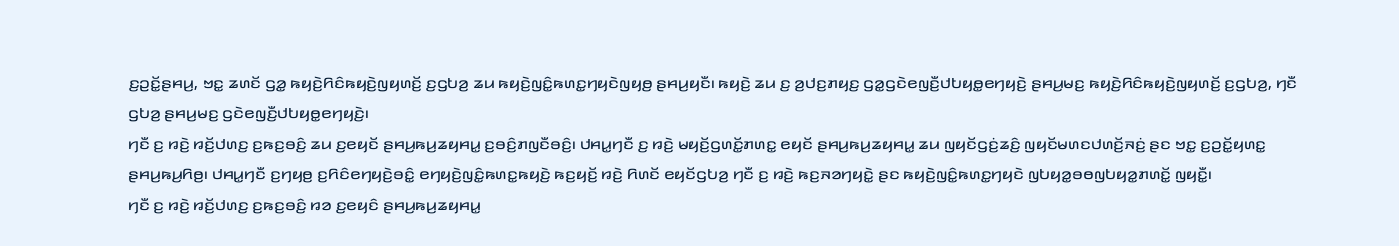ꤢ꤬ꤑꤢꤩ꤭ꤔꤌꤣ꤬, ꤠꤢ꤭ ꤘꤛꤢꤩ ꤞꤤ꤭ ꤒꤟꤢꤧ꤬ꤖꤢꤨꤒꤟꤢꤧ꤬ꤜꤟꤛꤢꤩ꤬ ꤢ꤬ꤞꤝꤤ꤬ ꤘꤣ ꤒꤟꤢꤧ꤬ꤜꤢꤨ꤭ꤒꤛꤢ꤭ꤚꤟꤢꤧꤜꤟꤥ꤬ ꤔꤌꤣ꤬ꤟꤢꤪ꤯ ꤒꤟꤢꤧ꤬ ꤘꤣ ꤢ꤬ ꤤ꤬ꤓꤢ꤬ꤊꤟꤢ꤬ ꤞꤤ꤭ꤞꤢꤧꤕꤜꤢꤪ꤬ꤓꤝꤟꤥ꤭ꤕꤚꤟꤢꤧ꤬ ꤔꤌꤣ꤬ꤗꤢ꤬ ꤒꤟꤢꤧ꤬ꤖꤢꤨꤒꤟꤢꤧ꤬ꤜꤟꤛꤢꤩ꤬ ꤢ꤬ꤞꤝꤤ꤬, ꤚꤢꤪ ꤞꤝꤤ꤬ ꤔꤌꤣ꤬ꤗꤢ꤬ ꤞꤢꤧꤕꤜꤢꤪ꤬ꤓꤝꤟꤥ꤭ꤕꤚꤟꤢꤧ꤬꤯
ꤚꤢꤪ ꤢ꤬ ꤙꤢꤧ꤬ ꤙꤢꤩ꤬ꤓꤛꤢ꤬ ꤢ꤬ꤒꤢ꤬ꤋꤢꤨ꤬ ꤘꤣ ꤢ꤬ꤕꤟꤢꤩ ꤔꤌꤣ꤬ꤒꤣ꤬ꤘꤟꤌꤣ꤭ ꤢ꤬ꤋꤢꤨ꤬ꤊꤜꤢꤪꤋꤢꤨ꤬꤯ ꤓꤌꤣ꤭ꤚꤢꤪ ꤢ꤬ ꤙꤢꤧ꤬ ꤗꤟꤢꤩ꤬ꤞꤛꤢꤩ꤭ꤊꤛꤢ꤭ ꤕꤟꤢꤩ ꤔꤌꤣ꤬ꤒꤣ꤬ꤘꤟꤌꤣ꤭ ꤘꤣ ꤜꤟꤢꤩꤞꤢꤦ꤬ꤘꤢꤨ꤬ ꤜꤟꤢꤩꤗꤛꤢꤓꤛꤢꤩ꤬ꤏꤢꤦ꤬ ꤔꤢ ꤠꤢ꤭ ꤢ꤬ꤑꤢꤩ꤭ꤟꤛꤢ꤭ ꤔꤌꤣ꤬ꤒꤣ꤬ꤖꤥ꤬꤯ ꤓꤌꤣ꤭ꤚꤢꤪ ꤢ꤬ꤚꤟꤥ꤬ ꤢ꤬ꤖꤢꤨꤕꤚꤟꤢꤧ꤬ꤋꤢꤨ꤭ ꤕꤚꤟꤢꤧ꤬ꤜꤢꤨ꤭ꤒꤛꤢ꤭ꤒꤟꤢꤧ꤬ ꤒꤢ꤬ꤟꤢꤩ꤬ ꤙꤢꤧ꤬ ꤖꤛꤢꤩ ꤕꤟꤢꤩꤞꤝꤤ꤬ ꤚꤢꤪ ꤢ꤬ ꤙꤢꤧ꤬ ꤒꤢ꤬ꤏꤤꤚꤟꤢꤧ꤭ ꤔꤢ ꤒꤟꤢꤧ꤬ꤜꤢꤨ꤭ꤒꤛꤢ꤭ꤚꤟꤢꤧ ꤜꤝꤟꤤ꤭ꤋꤥꤜꤝꤟꤤ꤭ꤊꤛꤢꤩ꤭ ꤜꤟꤢꤪ꤭꤯
ꤚꤢꤪ ꤢ꤬ ꤙꤢꤧ꤬ ꤙꤢꤩ꤬ꤓꤛꤢ꤬ ꤢ꤬ꤒꤢ꤬ꤋꤢꤨ꤬ ꤙꤤ ꤢ꤬ꤕꤟꤢꤨ ꤔꤌꤣ꤬ꤒꤣ꤬ꤘꤟꤌꤣ꤭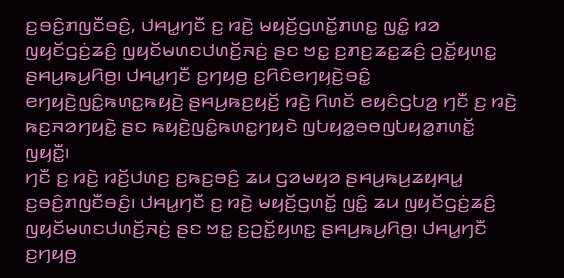ꤢ꤬ꤋꤢꤨ꤬ꤊꤜꤢꤪꤋꤢꤨ꤬, ꤓꤌꤣ꤭ꤚꤢꤪ ꤢ꤬ ꤙꤢꤧ꤬ ꤗꤟꤢꤩ꤬ꤞꤛꤢꤩ꤭ꤊꤛꤢ꤭ ꤜꤢꤨ꤭ ꤙꤤ ꤜꤟꤢꤩꤞꤢꤦ꤬ꤘꤢꤨ꤬ ꤜꤟꤢꤩꤗꤛꤢꤓꤛꤢꤩ꤬ꤏꤢꤦ꤬ ꤔꤢ ꤠꤢ꤭ ꤢ꤬ꤊꤢ꤬ꤘꤢ꤭ꤘꤢꤨ꤬ ꤑꤢꤩ꤭ꤟꤛꤢ꤭ ꤔꤌꤣ꤬ꤒꤣ꤬ꤖꤥ꤬꤯ ꤓꤌꤣ꤭ꤚꤢꤪ ꤢ꤬ꤚꤟꤥ꤬ ꤢ꤬ꤖꤢꤨꤕꤚꤟꤢꤧ꤬ꤋꤢꤨ꤭ ꤕꤚꤟꤢꤧ꤬ꤜꤢꤨ꤭ꤒꤛꤢ꤭ꤒꤟꤢꤧ꤬ ꤔꤌꤣ꤬ꤒꤢ꤬ꤟꤢꤩ꤬ ꤙꤢꤧ꤬ ꤖꤛꤢꤩ ꤕꤟꤢꤨꤞꤝꤤ꤬ ꤚꤢꤪ ꤢ꤬ ꤙꤢꤧ꤬ ꤒꤢ꤬ꤏꤤꤚꤟꤢꤧ꤭ ꤔꤢ ꤒꤟꤢꤧ꤬ꤜꤢꤨ꤭ꤒꤛꤢ꤭ꤚꤟꤢꤧ ꤜꤝꤟꤤ꤭ꤋꤥꤜꤝꤟꤤ꤭ꤊꤛꤢꤩ꤭ ꤜꤟꤢꤪ꤭꤯
ꤚꤢꤪ ꤢ꤬ ꤙꤢꤧ꤬ ꤙꤢꤩ꤬ꤓꤛꤢ꤬ ꤢ꤬ꤒꤢ꤬ꤋꤢꤨ꤬ ꤘꤣ ꤞꤤꤗꤟꤤ ꤔꤌꤣ꤬ꤒꤣ꤬ꤘꤟꤌꤣ꤭ ꤢ꤬ꤋꤢꤨ꤬ꤊꤜꤢꤪꤋꤢꤨ꤬꤯ ꤓꤌꤣ꤭ꤚꤢꤪ ꤢ꤬ ꤙꤢꤧ꤬ ꤗꤟꤢꤩ꤬ꤞꤛꤢꤩ꤭ ꤜꤢꤨ꤭ ꤘꤣ ꤜꤟꤢꤩꤞꤢꤦ꤬ꤘꤢꤨ꤬ ꤜꤟꤢꤩꤗꤛꤢꤓꤛꤢꤩ꤬ꤏꤢꤦ꤬ ꤔꤢ ꤠꤢ꤭ ꤢ꤬ꤑꤢꤩ꤭ꤟꤛꤢ꤭ ꤔꤌꤣ꤬ꤒꤣ꤬ꤖꤥ꤬꤯ ꤓꤌꤣ꤭ꤚꤢꤪ ꤢ꤬ꤚꤟꤥ꤬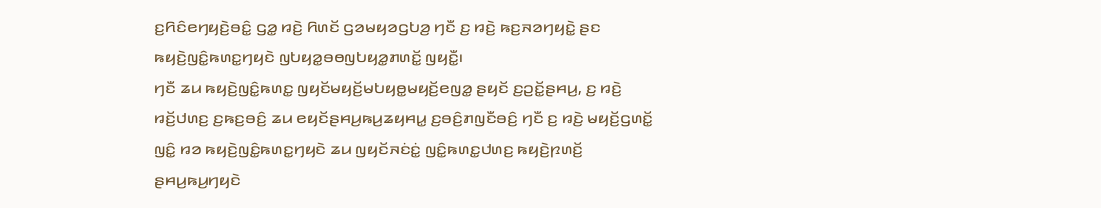ꤢ꤬ꤖꤢꤨꤕꤚꤟꤢꤧ꤬ꤋꤢꤨ꤭ ꤞꤤ꤭ ꤙꤢꤧ꤬ ꤖꤛꤢꤩ ꤞꤤꤗꤟꤤꤞꤝꤤ꤬ ꤚꤢꤪ ꤢ꤬ ꤙꤢꤧ꤬ ꤒꤢ꤬ꤏꤤꤚꤟꤢꤧ꤭ ꤔꤢ ꤒꤟꤢꤧ꤬ꤜꤢꤨ꤭ꤒꤛꤢ꤭ꤚꤟꤢꤧ ꤜꤝꤟꤤ꤭ꤋꤥꤜꤝꤟꤤ꤭ꤊꤛꤢꤩ꤭ ꤜꤟꤢꤪ꤭꤯
ꤚꤢꤪ ꤘꤣ ꤒꤟꤢꤧ꤬ꤜꤢꤨ꤭ꤒꤛꤢ꤭ ꤜꤟꤢꤩꤗꤟꤢꤩ꤬ꤗꤝꤟꤥ꤭ꤗꤟꤢꤩ꤬ꤕꤜꤤ꤭ ꤔꤟꤢꤩ ꤢ꤬ꤑꤢꤩ꤭ꤔꤌꤣ꤬, ꤢ꤬ ꤙꤢꤧ꤬ ꤙꤢꤩ꤬ꤓꤛꤢ꤬ ꤢ꤬ꤒꤢ꤬ꤋꤢꤨ꤬ ꤘꤣ ꤕꤟꤢꤩꤔꤌꤣ꤬ꤒꤣ꤬ꤘꤟꤌꤣ꤭ ꤢ꤬ꤋꤢꤨ꤬ꤊꤜꤢꤪꤋꤢꤨ꤬ ꤚꤢꤪ ꤢ꤬ ꤙꤢꤧ꤬ ꤗꤟꤢꤩ꤬ꤞꤛꤢꤩ꤭ ꤜꤢꤨ꤭ ꤙꤤ ꤒꤟꤢꤧ꤬ꤜꤢꤨ꤭ꤒꤛꤢ꤭ꤚꤟꤢꤧ ꤘꤣ ꤜꤟꤢꤩꤏꤢꤦꤢꤦ꤭ ꤜꤢꤨ꤭ꤒꤛꤢ꤭ꤓꤛꤢ꤬ ꤒꤟꤢꤧ꤬ꤐꤛꤢꤩ꤬ ꤔꤌꤣ꤬ꤒꤣ꤬ꤚꤟꤢꤧ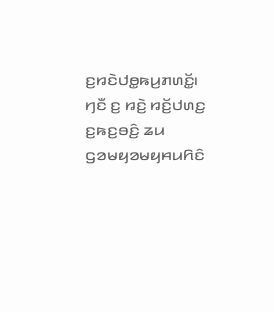ꤢ꤬ꤙꤢꤧꤓꤥ꤭ꤒꤣ꤬ꤊꤛꤢꤩ꤭꤯
ꤚꤢꤪ ꤢ꤬ ꤙꤢꤧ꤬ ꤙꤢꤩ꤬ꤓꤛꤢ꤬ ꤢ꤬ꤒꤢ꤬ꤋꤢꤨ꤬ ꤘꤣ ꤞꤤꤗꤟꤤꤗꤟꤌꤣꤖꤢꤨ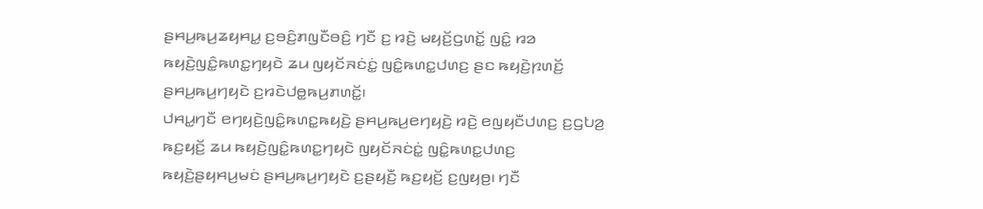ꤔꤌꤣ꤬ꤒꤣ꤬ꤘꤟꤌꤣ꤭ ꤢ꤬ꤋꤢꤨ꤬ꤊꤜꤢꤪꤋꤢꤨ꤬ ꤚꤢꤪ ꤢ꤬ ꤙꤢꤧ꤬ ꤗꤟꤢꤩ꤬ꤞꤛꤢꤩ꤭ ꤜꤢꤨ꤭ ꤙꤤ ꤒꤟꤢꤧ꤬ꤜꤢꤨ꤭ꤒꤛꤢ꤭ꤚꤟꤢꤧ ꤘꤣ ꤜꤟꤢꤩꤏꤢꤦꤢꤦ꤭ ꤜꤢꤨ꤭ꤒꤛꤢ꤭ꤓꤛꤢ꤬ ꤔꤢ ꤒꤟꤢꤧ꤬ꤐꤛꤢꤩ꤬ ꤔꤌꤣ꤬ꤒꤣ꤬ꤚꤟꤢꤧ ꤢ꤬ꤙꤢꤧꤓꤥ꤭ꤒꤣ꤬ꤊꤛꤢꤩ꤭꤯
ꤓꤌꤣ꤭ꤚꤢꤪ ꤕꤚꤟꤢꤧ꤬ꤜꤢꤨ꤭ꤒꤛꤢ꤭ꤒꤟꤢꤧ꤬ ꤔꤌꤣ꤬ꤒꤣ꤬ꤕꤚꤟꤢꤧ꤬ ꤙꤢꤧ꤬ ꤕꤜꤟꤢꤪꤓꤛꤢ꤬ ꤢ꤬ꤞꤝꤤ꤬ ꤒꤢ꤬ꤟꤢꤩ꤬ ꤘꤣ ꤒꤟꤢꤧ꤬ꤜꤢꤨ꤭ꤒꤛꤢ꤭ꤚꤟꤢꤧ ꤜꤟꤢꤩꤏꤢꤦꤢꤦ꤭ ꤜꤢꤨ꤭ꤒꤛꤢ꤭ꤓꤛꤢ꤬ ꤒꤟꤢꤧ꤬ꤔꤟꤌꤣ꤬ꤗꤢꤦ ꤔꤌꤣ꤬ꤒꤣ꤬ꤚꤟꤢꤧ ꤢ꤬ꤔꤟꤢꤪ꤬ ꤒꤢ꤬ꤟꤢꤩ꤬ ꤢ꤬ꤜꤟꤥ꤬꤯ ꤚꤢꤪ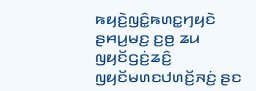ꤒꤟꤢꤧ꤬ꤜꤢꤨ꤭ꤒꤛꤢ꤭ꤚꤟꤢꤧ ꤔꤌꤣ꤬ꤗꤢ꤬ ꤢ꤬ꤥ꤬ ꤘꤣ ꤜꤟꤢꤩꤞꤢꤦ꤬ꤘꤢꤨ꤬ ꤜꤟꤢꤩꤗꤛꤢꤓꤛꤢꤩ꤬ꤏꤢꤦ꤬ ꤔꤢ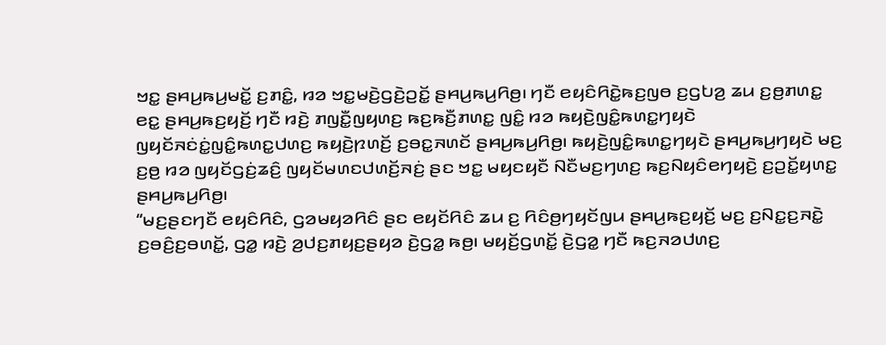ꤠꤢ꤭ ꤔꤌꤣ꤬ꤒꤣ꤬ꤗꤢꤩ꤭ ꤢ꤬ꤊꤢꤨ꤭, ꤙꤤ ꤠꤢ꤭ꤗꤢꤧ꤬ꤞꤢꤧ꤬ꤑꤢꤩ꤭ ꤔꤌꤣ꤬ꤒꤣ꤬ꤖꤥ꤬꤯ ꤚꤢꤪ ꤕꤟꤢꤨꤖꤢꤧ꤭ꤒꤢ꤬ꤜꤥ ꤢ꤬ꤞꤝꤤ꤬ ꤘꤣ ꤢ꤬ꤥ꤬ꤊꤛꤢ꤭ ꤕꤢ꤭ ꤔꤌꤣ꤬ꤒꤢ꤬ꤟꤢꤩ꤬ ꤚꤢꤪ ꤙꤢꤧ꤬ ꤊꤜꤢꤪ꤭ꤜꤟꤛꤢ꤬ ꤒꤢ꤬ꤒꤢꤪ꤬ꤊꤛꤢ꤭ ꤜꤢꤨ꤭ ꤙꤤ ꤒꤟꤢꤧ꤬ꤜꤢꤨ꤭ꤒꤛꤢ꤭ꤚꤟꤢꤧ ꤜꤟꤢꤩꤏꤢꤦꤢꤦ꤭ꤜꤢꤨ꤭ꤒꤛꤢ꤭ꤓꤛꤢ꤬ ꤒꤟꤢꤧ꤬ꤐꤛꤢꤩ꤬ ꤢ꤬ꤋꤢ꤭ꤏꤛꤢꤩ ꤔꤌꤣ꤬ꤒꤣ꤬ꤖꤥ꤬꤯ ꤒꤟꤢꤧ꤬ꤜꤢꤨ꤭ꤒꤛꤢ꤭ꤚꤟꤢꤧ ꤔꤌꤣ꤬ꤒꤣ꤬ꤚꤟꤢꤧ ꤗꤢ꤬ ꤢ꤬ꤥ꤬ ꤙꤤ ꤜꤟꤢꤩꤞꤢꤦ꤬ꤘꤢꤨ꤬ ꤜꤟꤢꤩꤗꤛꤢꤓꤛꤢꤩ꤬ꤏꤢꤦ꤬ ꤔꤢ ꤠꤢ꤭ ꤗꤟꤢꤟꤢꤪ ꤡꤢꤪꤗꤢ꤬ꤚꤛꤢ꤬ ꤒꤢ꤬ꤡꤟꤢꤨꤕꤚꤟꤢꤧ꤬ ꤢ꤬ꤑꤢꤩ꤭ꤟꤛꤢ꤭ ꤔꤌꤣ꤬ꤒꤣ꤬ꤖꤥ꤬꤯
“ꤗꤢ꤬ꤔꤢꤚꤢꤪ ꤕꤟꤢꤨꤖꤢꤨ, ꤞꤤꤗꤟꤤꤖꤢꤨ ꤔꤢ ꤕꤟꤢꤩꤖꤢꤨ ꤘꤣ ꤢ꤬ ꤖꤢꤨꤥ꤬ꤚꤟꤢꤩꤜꤣ ꤔꤌꤣ꤬ꤒꤢ꤬ꤟꤢꤩ꤬ ꤗꤢ꤬ ꤢ꤬ꤡꤢ꤭ꤢ꤬ꤏꤢꤧ꤭ ꤢ꤬ꤋꤢꤨ꤬ꤢ꤬ꤋꤛꤢꤩ꤭, ꤞꤤ꤭ ꤙꤢꤧ꤬ ꤤ꤬ꤓꤢ꤬ꤊꤟꤢ꤬ꤔꤟꤤ ꤢꤧ꤬ꤞꤤ꤭ ꤒꤥ꤬꤯ ꤗꤟꤢꤩ꤬ꤞꤛꤢꤩ꤭ ꤢꤧ꤬ꤞꤤ꤭ ꤚꤢꤪ ꤒꤢ꤬ꤏꤤꤓꤛꤢ꤬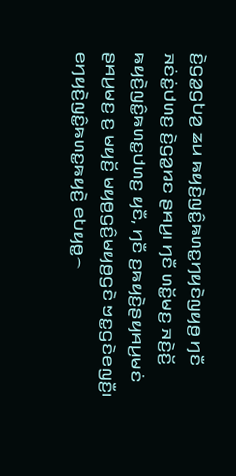ꤢꤧ꤬ꤞꤤ꤭ꤞꤝꤤ꤬ ꤘꤣ ꤒꤟꤢꤧ꤬ꤜꤢꤨ꤭ꤒꤛꤢ꤭ꤚꤟꤢꤧꤜꤟꤥ꤬ ꤚꤢꤪ ꤏꤢꤦꤢꤦ꤭ꤓꤛꤢ꤬ ꤢꤧ꤬ꤞꤤ꤭ꤙꤢ ꤔꤌꤣ꤬꤯ ꤚꤢꤪ ꤛꤢꤩ꤭ꤗꤢ꤬ ꤏꤢꤧ꤬ꤢꤩ꤬ ꤒꤟꤢꤧ꤬ꤜꤢꤨ꤭ꤒꤛꤢ꤭ꤓꤛꤢ꤬ ꤟꤢꤪ, ꤚꤢꤪ ꤢ꤬ꤒꤟꤢꤧ꤬ꤔꤟꤌꤣ꤬ꤗꤢꤦ ꤔꤌꤣ꤬ꤗꤢ꤬ ꤢ꤬ ꤗꤟꤢꤩ꤬ ꤗꤟꤥ꤬ꤞꤢꤨ꤬ꤗꤟꤥ꤬ꤞꤢꤧ ꤠꤢ꤭ꤞꤢꤧꤕꤜꤢꤪ꤬꤯
ꤕꤚꤟꤢꤧ꤬ꤜꤢꤨ꤭ꤒꤛꤢ꤭ꤒꤟꤢꤧ꤬ ꤕꤝꤟꤥ꤭꤮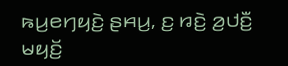ꤒꤣ꤬ꤕꤚꤟꤢꤧ꤬ ꤔꤌꤣ꤬, ꤢ꤬ ꤙꤢꤧ꤬ ꤤ꤬ꤓꤢꤪ꤬ ꤗꤟꤢꤩ꤬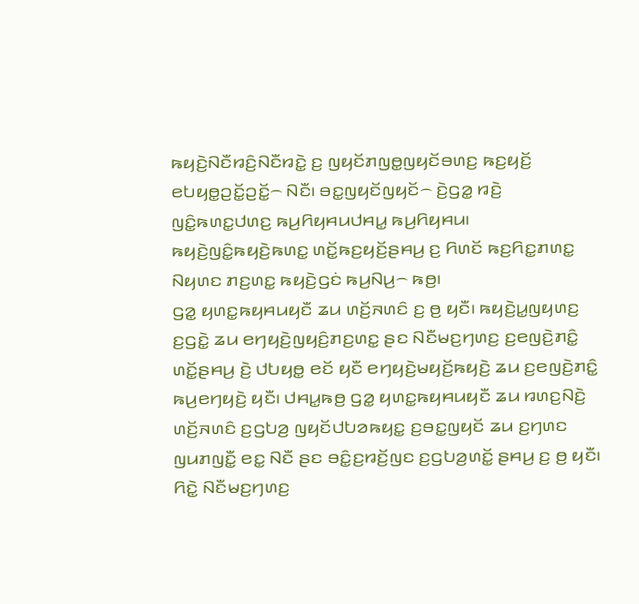ꤒꤟꤢꤧ꤬ꤡꤢꤪꤙꤢꤨ꤬ꤡꤢꤪꤙꤢꤧ꤭ ꤢ꤬ ꤜꤟꤢꤩꤊꤜꤥ꤭ꤜꤟꤢꤩꤋꤛꤢ꤬ ꤒꤢ꤬ꤟꤢꤩ꤬ ꤕꤝꤟꤥ꤭ꤑꤢꤩ꤭ꤑꤢꤩ꤭꤮ ꤡꤢꤪ꤯ ꤋꤢ꤭ꤜꤟꤢꤩꤜꤟꤢꤩ꤮ ꤢꤧ꤬ꤞꤤ꤭ ꤙꤢꤧ꤬ ꤜꤢꤨ꤭ꤒꤛꤢ꤭ꤓꤛꤢ꤬ ꤒꤣ꤬ꤖꤟꤌꤣꤓꤌꤣ꤭ ꤒꤣ꤬ꤖꤟꤌꤣ꤯ ꤒꤟꤢꤧ꤬ꤜꤢꤨ꤭ꤒꤟꤢꤧ꤬ꤒꤛꤢ꤭ ꤛꤢꤩ꤭ꤒꤢ꤬ꤟꤢꤩ꤬ꤔꤌꤣ꤬ ꤢ꤬ ꤖꤛꤢꤩ ꤒꤢ꤬ꤖꤢ꤭ꤊꤛꤢ꤭ ꤡꤟꤛꤢ ꤊꤢ꤬ꤛꤢ꤭ ꤒꤟꤢꤧ꤬ꤞꤢꤦ ꤒꤣ꤬ꤡꤣ꤬꤮ ꤒꤥ꤬꤯
ꤞꤤ꤭ ꤟꤛꤢ꤭ꤒꤟꤌꤣꤟꤢꤪ ꤘꤣ ꤛꤢꤩ꤬ꤏꤛꤢꤨ ꤢ꤬ ꤥ꤬ ꤟꤢꤪ꤯ ꤒꤟꤢꤧ꤬ꤣ꤭ꤜꤟꤛꤢ꤬ ꤢ꤬ꤞꤢꤧ꤭ ꤘꤣ ꤕꤚꤟꤢꤧ꤬ꤜꤟꤢꤨ꤬ꤊꤢ꤬ꤛꤢ꤭ ꤔꤢ ꤡꤢꤪꤗꤢ꤬ꤚꤛꤢ꤬ ꤢ꤬ꤕꤜꤢꤧ꤬ꤊꤢꤨ꤭ ꤛꤢꤩ꤭ꤔꤌꤣ꤬ ꤢꤧ꤬ ꤓꤝꤟꤥ꤭ ꤕꤢꤩ ꤟꤢꤪ ꤕꤚꤟꤢꤧ꤬ꤗꤟꤢꤩ꤬ꤒꤟꤢꤧ꤬ ꤘꤣ ꤢ꤬ꤕꤜꤢꤧ꤬ꤊꤢꤨ꤭ ꤒꤣ꤬ꤕꤚꤟꤢꤧ꤬ ꤟꤢꤪ꤯ ꤓꤌꤣ꤭ꤒꤥ꤬ ꤞꤤ꤭ ꤟꤛꤢ꤭ꤒꤟꤌꤣꤟꤢꤪ ꤘꤣ ꤙꤛꤢ꤬ꤡꤢꤧ꤬ ꤛꤢꤩ꤬ꤏꤛꤢꤨ ꤢ꤬ꤞꤝꤤ꤬ ꤜꤟꤢꤩꤓꤝꤤꤒꤟꤢ꤭ ꤢ꤬ꤋꤢ꤭ꤜꤟꤢꤩ ꤘꤣ ꤢ꤬ꤚꤛꤢ ꤜꤣꤊꤜꤢꤪ꤭ ꤕꤢ꤭ ꤡꤢꤪ ꤔꤢ ꤋꤢꤨ꤭ꤢ꤬ꤙꤢꤩ꤬ꤜꤢ ꤢ꤬ꤞꤝꤤ꤬ꤛꤢꤩ꤭ ꤔꤌꤣ꤬ ꤢ꤬ ꤥ꤬ ꤟꤢꤪ꤯
ꤖꤢꤧ꤭ ꤡꤢꤪꤗꤢ꤬ꤚꤛꤢ꤬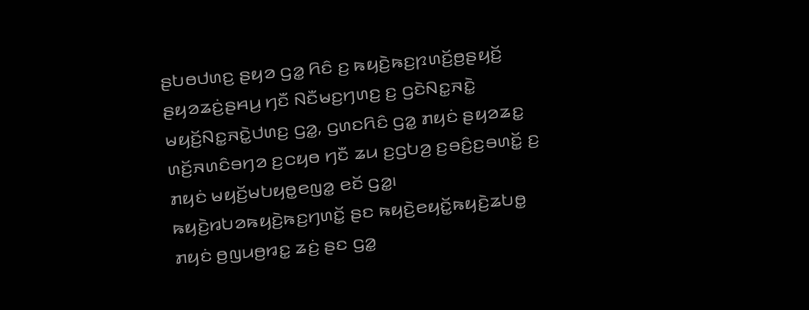ꤔꤝꤥꤓꤛꤢ꤬ ꤔꤟꤤ ꤞꤤ꤭ ꤖꤢꤨ ꤢ꤬ ꤒꤟꤢꤧ꤬ꤒꤢ꤬ꤐꤛꤢꤩ꤬ꤥ꤬ꤔꤟꤢꤩ꤬ ꤔꤟꤤꤘꤢꤦ꤬ꤔꤌꤣ꤬ ꤚꤢꤪ ꤡꤢꤪꤗꤢ꤬ꤚꤛꤢ꤬ ꤢ꤬ ꤞꤢꤧꤡꤢ꤭ꤏꤢꤧ꤭ ꤗꤟꤢꤩ꤬ꤡꤢ꤭ꤏꤢꤧ꤭ꤓꤛꤢ꤬ ꤞꤤ꤭, ꤞꤛꤢꤖꤢꤨ ꤞꤤ꤭ ꤊꤟꤢꤦ ꤔꤟꤤꤘꤢ꤭ ꤛꤢꤩ꤬ꤏꤛꤢꤨꤋꤚꤤ ꤢ꤬ꤍꤟꤥ ꤚꤢꤪ ꤘꤣ ꤢ꤬ꤞꤝꤤ꤬ ꤢ꤬ꤋꤢꤨ꤬ꤢ꤬ꤋꤛꤢꤩ꤭ ꤢ꤬ ꤊꤟꤢꤦ ꤗꤟꤢꤩ꤬ꤗꤝꤟꤥ꤭ꤕꤜꤤ꤭ ꤕꤢꤩ ꤞꤤ꤭꤯ ꤒꤟꤢꤧ꤬ꤙꤝꤤꤒꤟꤢꤧ꤬ꤒꤢ꤬ꤚꤛꤢꤩ꤭ ꤔꤢ ꤒꤟꤢꤧ꤬ꤕꤟꤢꤩ꤭ꤒꤟꤢꤧ꤬ꤘꤝꤥ꤭ ꤊꤟꤢꤦ ꤥ꤬ꤜꤣꤥ꤬ꤙꤢ꤭ ꤘꤢꤦ꤬ ꤔꤢ ꤞꤤ꤭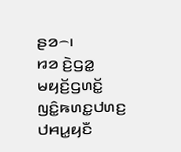ꤔꤤ꤮꤯
ꤙꤤ ꤢꤧ꤬ꤞꤤ꤭ ꤗꤟꤢꤩ꤬ꤞꤛꤢꤩ꤭ ꤜꤢꤨ꤭ꤒꤛꤢ꤭ꤓꤛꤢ꤬ ꤓꤌꤣ꤭ꤟꤢꤪ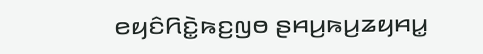ꤕꤟꤢꤨꤖꤢꤧ꤭ꤒꤢ꤬ꤜꤥ ꤔꤌꤣ꤬ꤒꤣ꤬ꤘꤟꤌꤣ꤭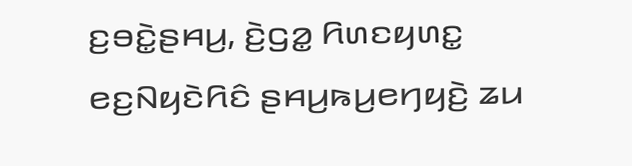ꤢ꤬ꤋꤢꤧ꤭ꤔꤌꤣ꤬, ꤢꤧ꤬ꤞꤤ꤭ ꤖꤛꤢꤟꤛꤢ꤭ ꤕꤢ꤬ꤡꤟꤢꤧꤖꤢꤨ ꤔꤌꤣ꤬ꤒꤣ꤬ꤕꤚꤟꤢꤧ꤬ ꤘꤣ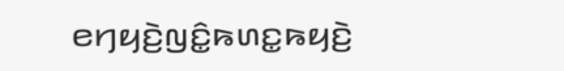ꤕꤚꤟꤢꤧ꤬ꤜꤢꤨ꤭ꤒꤛꤢ꤭ꤒꤟꤢꤧ꤬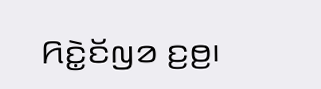ꤖꤢꤧ꤭ꤢꤩꤜꤤ ꤢ꤬ꤥ꤬꤯